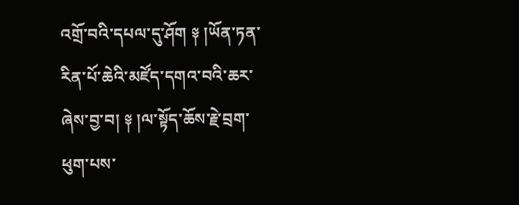འགྲོ་བའི་དཔལ་དུ་ཤོག ༈ །ཡོན་ཏན་རིན་པོ་ཆེའི་མཛོད་དགའ་བའི་ཆར་ཞེས་བྱ་བ། ༈ །ལ་སྟོད་ཆོས་རྗེ་བྲག་ཕུག་པས་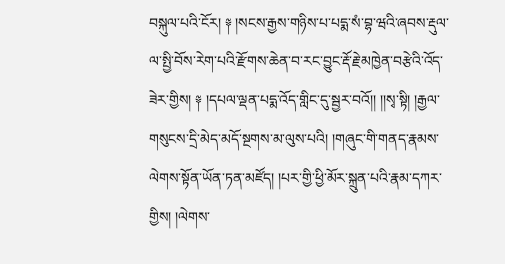བསྐུལ་པའི་ངོར། ༈ །སངས་རྒྱས་གཉིས་པ་པདྨ་སཾ་བྷ་ཝའི་ཞབས་རྡུལ་ལ་སྤྱི་བོས་རེག་པའི་རྫོགས་ཆེན་བ་རང་བྱུང་རྡོ་རྗེ་མཁྱེན་བརྩེའི་འོད་ཟེར་གྱིས། ༈ །དཔལ་ལྡན་པདྨ་འོད་གླིང་དུ་སྦྱར་བའོ།། །།སྭ་སྟི། །རྒྱལ་གསུངས་དྲི་མེད་མདོ་སྔགས་མ་ལུས་པའི། །གཞུང་གི་གནད་རྣམས་ལེགས་སྟོན་ཡོན་ཏན་མཛོད། །པར་གྱི་ཕྱི་མོར་སྐྲུན་པའི་རྣམ་དཀར་གྱིས། །ལེགས་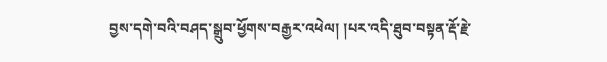བྱས་དགེ་བའི་བཤད་སྒྲུབ་ཕྱོགས་བརྒྱར་འཕེལ། །པར་འདི་ཐུབ་བསྟན་རྡོ་རྗེ་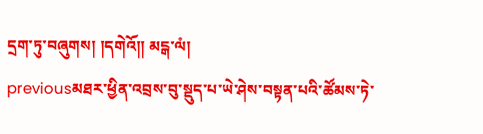དྲག་ཏུ་བཞུགས། །དགེའོ།། མངྒ་ལཾ།
previousམཐར་ཕྱིན་འབྲས་བུ་སྡུད་པ་ཡེ་ཤེས་བསྟན་པའི་ཚོམས་ཏེ་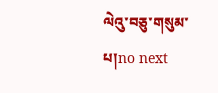ལེའུ་བཅུ་གསུམ་པ།no next